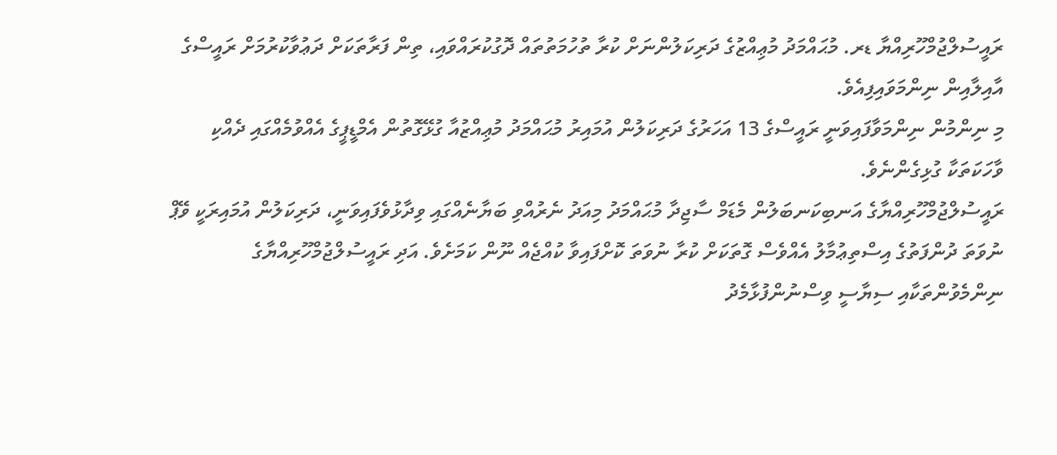ރައީސުލްޖުމްހޫރިއްޔާ ޑރ. މުޙައްމަދު މުޢިއްޒުގެ ދަރިކަލުންނަށް ކުރާ ތުހުމަތުތައް ދޮގުކުރައްވައި، ތިން ފަރާތަކަށް ދަޢުވާކުރުމަށް ރައީސްގެ އާއިލާއިން ނިންމަވައިފިއެވެ.
މި ނިންމުން ނިންމަވާފައިވަނީ ރައީސްގެ 13 އަހަރުގެ ދަރިކަލުން އުމައިރު މުޙައްމަދު މުޢިއްޒުއާ ގުޅޭގޮތުން އެމްޑީޕީގެ އެއްވުމެއްގައި ދެއްކި ވާހަކަތަކާ ގުޅިގެންނެވެ.
ރައީސުލްޖުމްހޫރިއްޔާގެ އަނބިކަނބަލުން މެޑަމް ސާޖިދާ މުޙައްމަދު މިއަދު ނެރުއްވި ބަޔާނެއްގައި ވިދާޅުވެފައިވަނީ، ދަރިކަލުން އުމައިރަކީ ވޭޕް ނުވަތަ ދުންފަތުގެ އިސްތިޢުމާލު އެއްވެސް ގޮތަކަށް ކުރާ ނުވަތަ ކޮށްފައިވާ ކުއްޖެއް ނޫން ކަމަށެވެ. އަދި ރައީސުލްޖުމްހޫރިއްޔާގެ ނިންމެވުންތަކާއި ސިޔާސީ ވިސްނުންފުޅާމެދު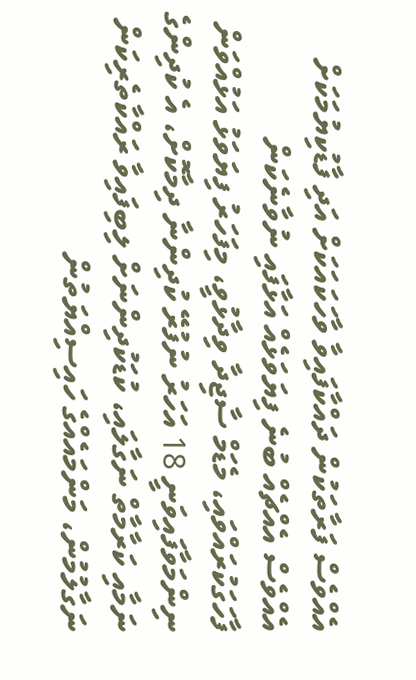އެއްވެސް ފަރާތަކުން ދައްކާފައިވާ ވާހަކައަކަށް އަދި ފާޑުކިޔުމަކަށް އެއްވެސް އެއްޗެއް ބުނެ ފިޔަވަޅެއް އަޅާފައި ނުވާނެކަން ފާހަގަކުރައްވައި، މެޑަމް ސާޖިދާ ވިދާޅުވީ، މިފަހަރު ފިޔަވަޅު އަޅުއްވަން ނިންމަވާފައިވަނީ 18 އަހަރު ނުފުރޭ ކުދިންނާ ދިމާކޮށް، އެ ކުދިންގެ ނަމާއި ކަރާމާތް ނަގާލައި، ކުޑަކުދިންނަށް ލިބިފައިވާ ރައްކާތެރިކަން ނަގާލުމުން، މަންމައެއްގެ ހައިސިއްޔަތުން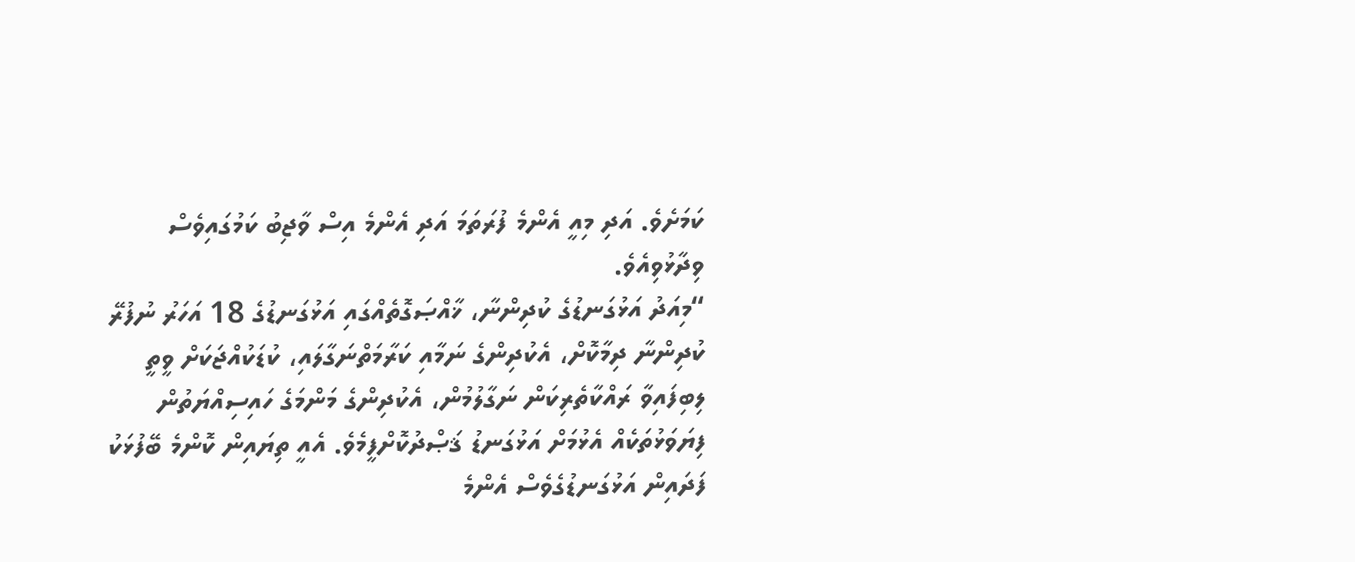ކަމަށެވެ. އަދި މިއީ އެންމެ ފުރަތަމަ އަދި އެންމެ އިސް ވާޖިބު ކަމުގައިވެސް ވިދާޅުވިއެވެ.
“މިއަދު އަޅުގަނޑުގެ ކުދިންނާ، ޚާއްޞަގޮތެއްގައި އަޅުގަނޑުގެ 18 އަހަރު ނުފުރޭ ކުދިންނާ ދިމާކޮށް، އެކުދިންގެ ނަމާއި ކަރާމަތްނަގާލައި، ކުޑަކުއްޖަކަށް ވީތީ ލިބިފައިވާ ރައްކާތެރިކަން ނަގާލުމުން، އެކުދިންގެ މަންމަގެ ހައިސިއްޔަތުން ފިޔަވަޅުތަކެއް އެޅުމަށް އަޅުގަނޑު ޤަޞްދުކޮށްފީމެވެ. އެއީ ތިޔައިން ކޮންމެ ބޭފުޅަކު ފަދައިން އަޅުގަނޑުގެވެސް އެންމެ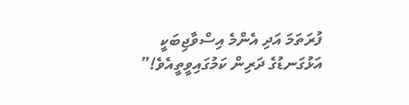ފުރަތަމަ އަދި އެންމެ އިސްވާޖިބަކީ އަޅުގަނޑުގެ ދަރިން ކަމުގައިވީތީއެވެ!”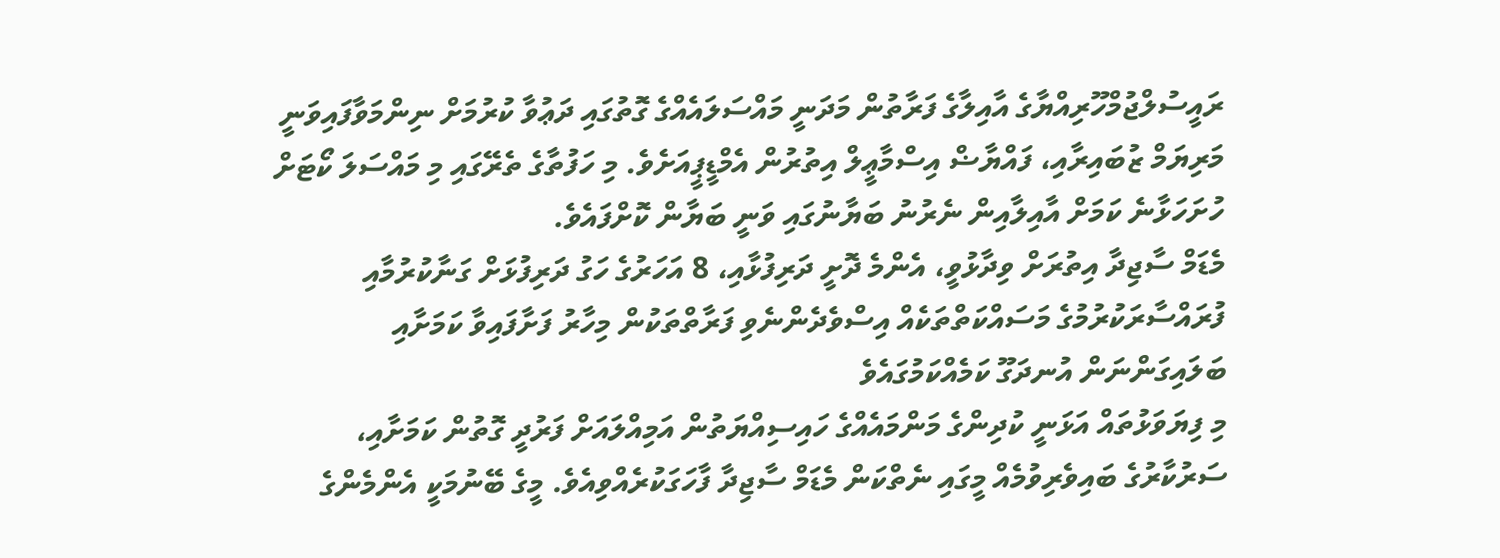ރައީސުލްޖުމްހޫރިއްޔާގެ އާއިލާގެ ފަރާތުން މަދަނީ މައްސަލައެއްގެ ގޮތުގައި ދަޢުވާ ކުރުމަށް ނިންމަވާފައިވަނީ މަރިޔަމް ޒުބައިރާއި، ފައްޔާޟް އިސްމާޢީލް އިތުރުން އެމްޑީޕީއަށެވެ. މި ހަފުތާގެ ތެރޭގައި މި މައްސަލަ ކޯޓަށް ހުށަހަޅާނެ ކަމަށް އާއިލާއިން ނެރުނު ބަޔާނުގައި ވަނީ ބަޔާން ކޮށްފައެވެ.
މެޑަމް ސާޖިދާ އިތުރަށް ވިދާޅުވީ، އެންމެ ދޮށީ ދަރިފުޅާއި، 8 އަހަރުގެ ހަގު ދަރިފުޅަށް ގަނާކުރުމާއި ފުރައްސާރަކުރުމުގެ މަސައްކަތްތަކެއް އިސްވެދެންނެވި ފަރާތްތަކުން މިހާރު ފަށާފައިވާ ކަމަށާއި ބަލައިގަންނަން އުނދަގޫ ކަމެއްކަމުގައެވެ
މި ފިޔަވަޅުތައް އަޅަނީ ކުދިންގެ މަންމައެއްގެ ހައިސިއްޔަތުން އަމިއްލައަށް ފަރުދީ ގޮތުން ކަމަށާއި، ސަރުކާރުގެ ބައިވެރިވުމެއް މީގައި ނެތްކަން މެޑަމް ސާޖިދާ ފާހަގަކުރެއްވިއެވެ. މީގެ ބޭނުމަކީ އެންމެންގެ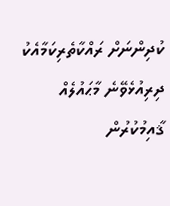ކުދިންނަށް ރައްކާތެރިކަމާއެކު ދިރިއުޅެވޭނެ މާޙައުލެއް ޤާއިމުކުރުން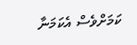ކަމަށްވެސް އެކަމަނާ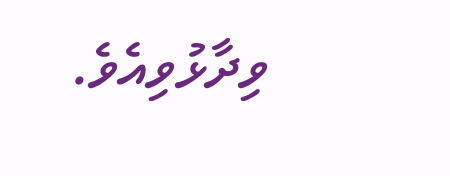ވިދާޅުވިއެވެ.